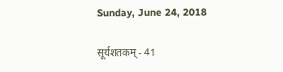Sunday, June 24, 2018

सूर्यशतकम् - 41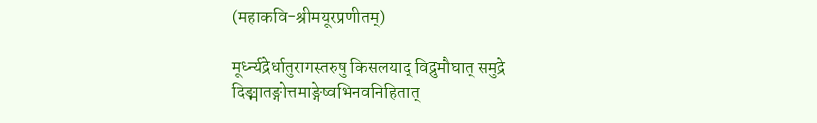(महाकवि-श्रीमयूरप्रणीतम्)

मूर्ध्न्यद्रेर्धातुरागस्तरुषु किसलयाद् विद्रुमौघात् समुद्रे
दिङ्मातङ्गोत्तमाङ्गेष्वभिनवनिहितात्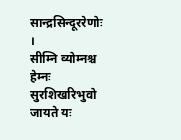सान्द्रसिन्दूररेणोः ।
सीम्नि व्योम्नश्च हेम्नः सुरशिखरिभुवो जायते यः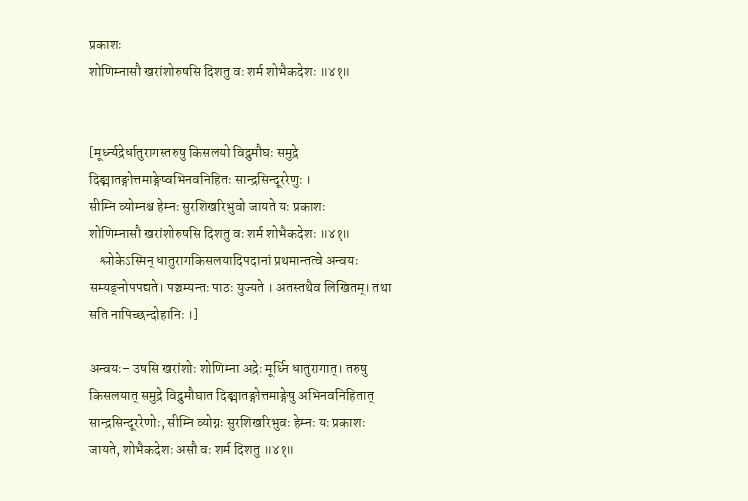प्रकाशः
शोणिम्नासौ खरांशोरुषसि दिशतु वः शर्म शोभैकदेशः ॥४१॥


[मूर्ध्न्यद्रेर्धातुरागस्तरुषु किसलयो विद्रुमौघः समुद्रे
दिङ्मातङ्गोत्तमाङ्गेष्वभिनवनिहितः सान्द्रसिन्दूररेणुः ।
सीम्नि व्योम्नश्च हेम्नः सुरशिखरिभुवो जायते यः प्रकाशः
शोणिम्नासौ खरांशोरुषसि दिशतु वः शर्म शोभैकदेशः ॥४१॥
    श्लोकेऽस्मिन् धातुरागकिसलयादिपदानां प्रथमान्तत्वे अन्वयः सम्यङ्नोपपद्यते। पञ्चम्यन्तः पाठः युज्यते । अतस्तथैव लिखितम्। तथा सति नापिच्छन्दोहानिः ।]

अन्वयः– उषसि खरांशोः शोणिम्ना अद्रेः मूर्ध्नि धातुरागात्। तरुषु किसलयात् समुद्रे विद्रुमौघात दिङ्मातङ्गोत्तमाङ्गेषु अभिनवनिहितात् सान्द्रसिन्दूररेणोः, सीम्नि व्योग्नः सुरशिखरिभुवः हेम्नः यः प्रकाशः जायते, शोभैकदेशः असौ वः शर्म दिशतु ॥४१॥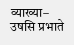व्याख्या– उषसि प्रभाते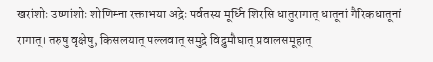खरांशोः उष्णांशोः शोणिम्ना रक्ताभया अद्रेः पर्वतस्य मूर्ध्नि शिरसि धातुरागात् धातूनां गैरिकधातूनां रागात्। तरुषु वृक्षेषु, किसलयात् पल्लवात् समुद्रे विद्रुमौघात् प्रवालसमूहात्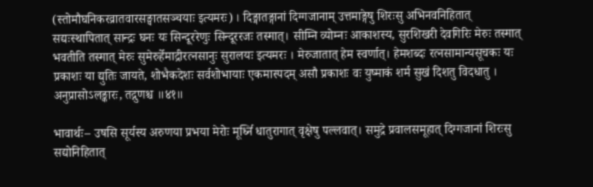(स्तोमौघनिकरव्रातवारसङ्घातसञ्चयाः इत्यमरः) । दिङ्मातङ्गानां दिग्गजानाम् उत्तमाङ्गेषु शिरःसु अभिनवनिहितात् सद्यःस्थापितात् सान्द्रः घनः यः सिन्दूररेणुः सिन्दूररजः तस्मात्। सीम्नि व्योम्नः आकाशस्य, सुरशिखरी देवगिरिः मेरुः तस्मात् भवतीति तस्मात् मेरुः सुमेरुर्हेमाद्रीरत्नसानुः सुरालयः इत्यमरः । मेरुजातात् हेम स्वर्णात्। हेमशब्दः रत्नसामान्यसूचकः यः प्रकाशः या द्युतिः जायते, शोभैकदेशः सर्वशोभायाः एकमास्पदम् असौ प्रकाशः वः युष्माकं शर्म सुखं दिशतु विदधातु । अनुप्रासोऽलङ्कारः, तद्गुणश्च ॥४१॥

भावार्थः– उषसि सूर्यस्य अरुणया प्रभया मेरोः मूर्ध्नि धातुरागात् वृक्षेषु पल्लवात्। समुद्रे प्रवालसमूहात् दिग्गजानां शिरःसु सद्योनिहितात्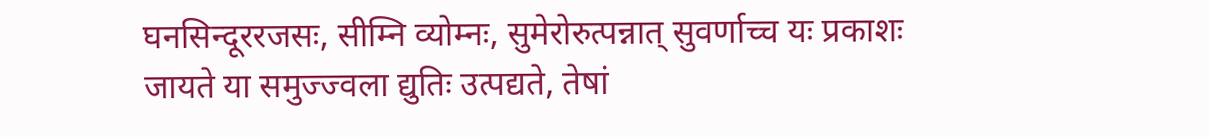घनसिन्दूररजसः, सीम्नि व्योम्नः, सुमेरोरुत्पन्नात् सुवर्णाच्च यः प्रकाशः जायते या समुज्ज्वला द्युतिः उत्पद्यते, तेषां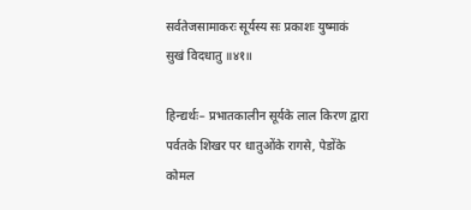सर्वतेजसामाकरः सूर्यस्य सः प्रकाशः युष्माकं सुखं विदधातु ॥४१॥

हिन्द्यर्थः– प्रभातकालीन सूर्यके लाल किरण द्वारा पर्वतके शिखर पर धातुओंके रागसे, पेडोंके कोमल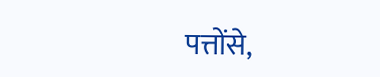पत्तोंसे,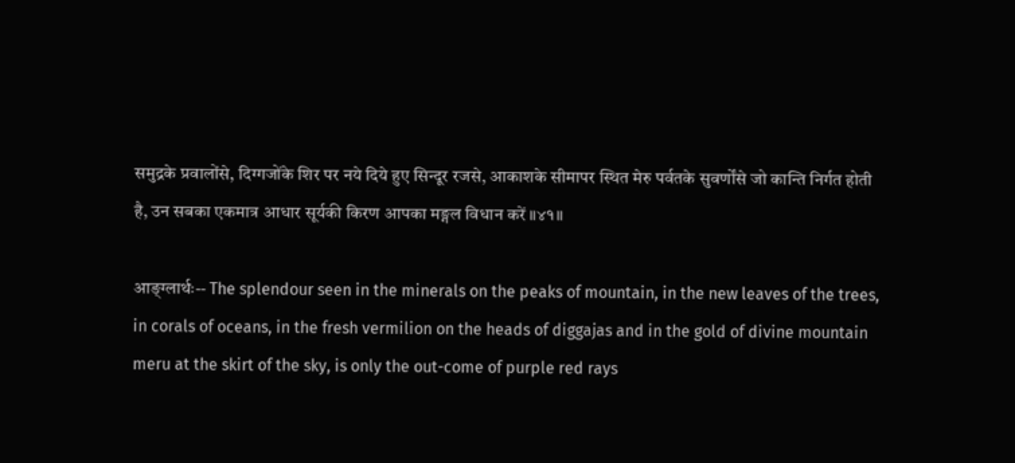समुद्रके प्रवालोंसे, दिग्गजोंके शिर पर नये दिये हुए सिन्दूर रजसे, आकाशके सीमापर स्थित मेरु पर्वतके सुवर्णोंसे जो कान्ति निर्गत होती है, उन सबका एकमात्र आधार सूर्यकी किरण आपका मङ्गल विधान करें ॥४१॥

आङ्ग्लार्थः-- The splendour seen in the minerals on the peaks of mountain, in the new leaves of the trees, in corals of oceans, in the fresh vermilion on the heads of diggajas and in the gold of divine mountain meru at the skirt of the sky, is only the out-come of purple red rays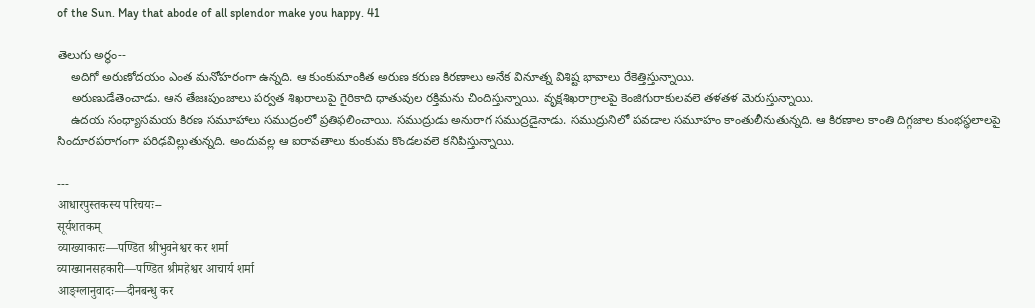of the Sun. May that abode of all splendor make you happy. 41

తెలుగు అర్థం--
    అదిగో అరుణోదయం ఎంత మనోహరంగా ఉన్నది. ఆ కుంకుమాంకిత అరుణ కరుణ కిరణాలు అనేక వినూత్న విశిష్ట భావాలు రేకెత్తిస్తున్నాయి.
    అరుణుడేతెంచాడు. ఆన తేజఃపుంజాలు పర్వత శిఖరాలుపై గైరికాది ధాతువుల రక్తిమను చిందిస్తున్నాయి. వృక్షశిఖరాగ్రాలపై కెంజిగురాకులవలె తళతళ మెరుస్తున్నాయి.
    ఉదయ సంధ్యాసమయ కిరణ సమూహాలు సముద్రంలో ప్రతిఫలించాయి. సముద్రుడు అనురాగ సముద్రడైనాడు. సముద్రునిలో పవడాల సమూహం కాంతులీనుతున్నది. ఆ కిరణాల కాంతి దిగ్గజాల కుంభస్థలాలపై సిందూరపరాగంగా పరిఢవిల్లుతున్నది. అందువల్ల ఆ ఐరావతాలు కుంకుమ కొండలవలె కనిపిస్తున్నాయి.

---
आधारपुस्तकस्य परिचयः--
सूर्यशतकम्
व्याख्याकारः—पण्डित श्रीभुवनेश्वर कर शर्मा
व्याख्यानसहकारी—पण्डित श्रीमहेश्वर आचार्य शर्मा
आङ्ग्लानुवादः—दीनबन्धु कर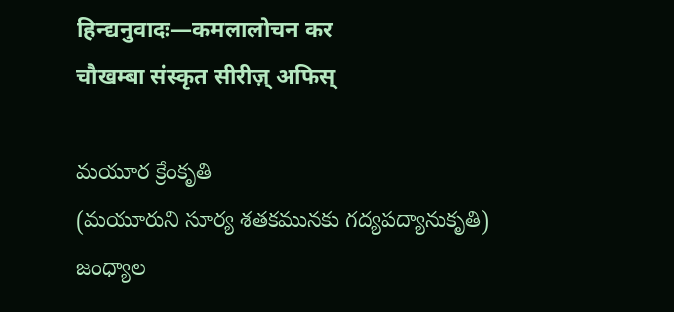हिन्द्यनुवादः—कमलालोचन कर
चौखम्बा संस्कृत सीरीज़् अफिस्

మయూర క్రేంకృతి
(మయూరుని సూర్య శతకమునకు గద్యపద్యానుకృతి)
జంధ్యాల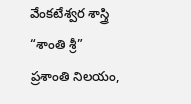వేంకటేశ్వర శాస్త్రి “శాంతి శ్రీ”
ప్రశాంతి నిలయం,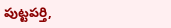పుట్టపర్తి,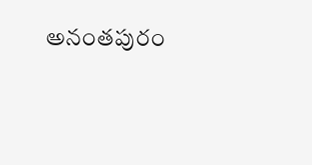అనంతపురం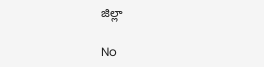జిల్లా

No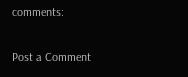comments:

Post a Comment